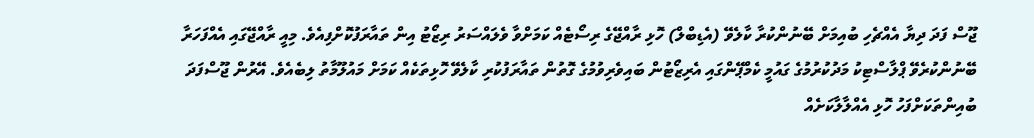ޖޫސް ފަދަ ދިޔާ އެއްޗެހި ބުއިމަށް ބޭނުންކުރާ ކާލެވޭ (އެޑިބްލް) ހޮޅި ރާއްޖޭގެ ރިސޯޓެއް ކަމަށްވާ ވެލައްސަރު ރިޒޯޓު އިން ތައާރަފުކޮށްފިއެވެ. މިއީ ރާއްޖޭގައި އެއްފަހަރާ ބޭނުންކުރެވޭ ޕްލާސްޓިކު މަދުކުރުމުގެ ގައުމީ ކެމްޕޭންގައި އެރިޒޯޓުން ބައިވެރިވުމުގެ ގޮތުން ތައާރަފުކުރި ކާލެވޭ ހޮޅިތަކެއް ކަމަށް މައުލޫމާތު ލިބެއެވެ. އޭރުން ޖޫސްފަދަ ބުއިންތަކަށްފަހު ހޮޅި އެއްލާލާކަށެއް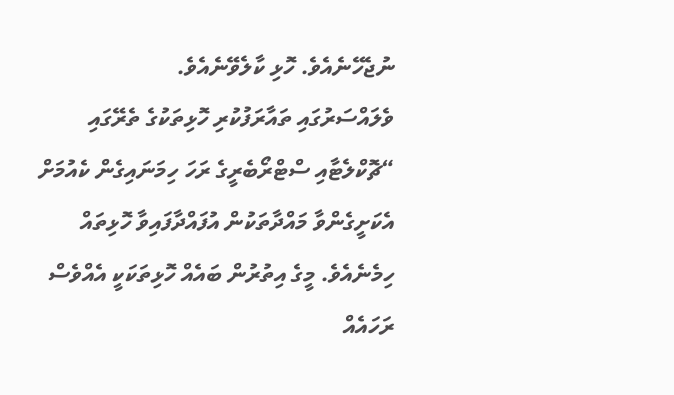ނުޖެހޭނެއެވެ. ހޮޅި ކާލެވޭނެއެވެ.
ވެލައްސަރުގައި ތައާރަފުކުރި ހޮޅިތަކުގެ ތެރޭގައި “ޗޮކްލެޓާއި ސްޓްރޯބެރީގެ ރަހަ ހިމަނައިގެން ކެއުމަށް އެކަށީގެންވާ މައްދާތަކުން އުފައްދާފައިވާ ހޮޅިތައް ހިމެނެއެވެ. މީގެ އިތުރުން ބައެއް ހޮޅިތަކަކީ އެއްވެސް ރަހައެއް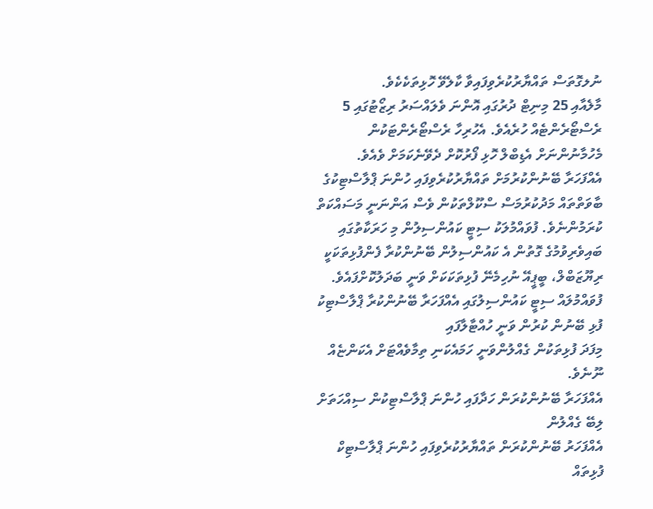ނުލގޮތަސް ތައްޔާރުކުރެވިފައިވާ ކާލެވޭ ހޮޅިތަކެކެވެ.
މާލެއާއި 25 މިނިޓް ދުރުގައި އޮންނަ ވެލައްސަރު ރިޒޯޓުގައި 5 ރެސްޓޯރެންޓެއް ހުރެއެވެ. އެހުރިހާ ރެސްޓޯރެންޓަކުން މެހުމާނުންނަށް އެޑިބްލް ހޮޅި ފޯރުކޮށް ދެވޭނެކަމަށް ވެއެވެ.
އެއްފަހަރާ ބޭނުންކުރުމަށް ތައްޔާރުކުރެވިފައި ހުންނަ ޕްލާސްޓިކުގެ ބާވަތްތައް މަދުކުރުމަސް ސްކޫލްތަކުން ވެސް އަންނަނީ މަސައްކަތް ކުރަމުންނެވެ. ފުވައްމުލަކު ސިޓީ ކައުންސިލުން މި ހަރަކާތުގައި ބައިވެރިވުމުގެ ގޮތުން އެ ކައުންސިލުން ބޭނުންކުރާ ފެންފުޅިތަކަކީ ރިޔޫޒަބްލް، ބީޕީއޭ ނުހިމެނޭ ފުޅިތަކަކަށް ވަނީ ބަދަލުކޮށްފައެވެ.
ފުވައްމުލައް ސިޓީ ކައުންސިލުގައި އެއްފަހަރާ ބޭނުންކުރާ ޕްލާސްޓިކު ފުޅި ބޭނުން ކުރުން ވަނީ ހުއްޓާލާފައި
މިފަދަ ފުޅިތަކުން ގެއްލުންވަނީ ހަމައެކަނި ތިމާވެއްޓަށް އެކަންޏެއް ނޫނެވެ.
އެއްފަހަރާ ބޭނުންކުރަން ހަދާފައި ހުންނަ ޕްލާސްޓިކުން ސިއްހަތަށް ލިބޭ ގެއްލުން
އެއްފަހަރު ބޭނުންކުރަން ތައްޔާރުކުރެވިފައި ހުންނަ ޕްލާސްޓިކް ފުޅިތައް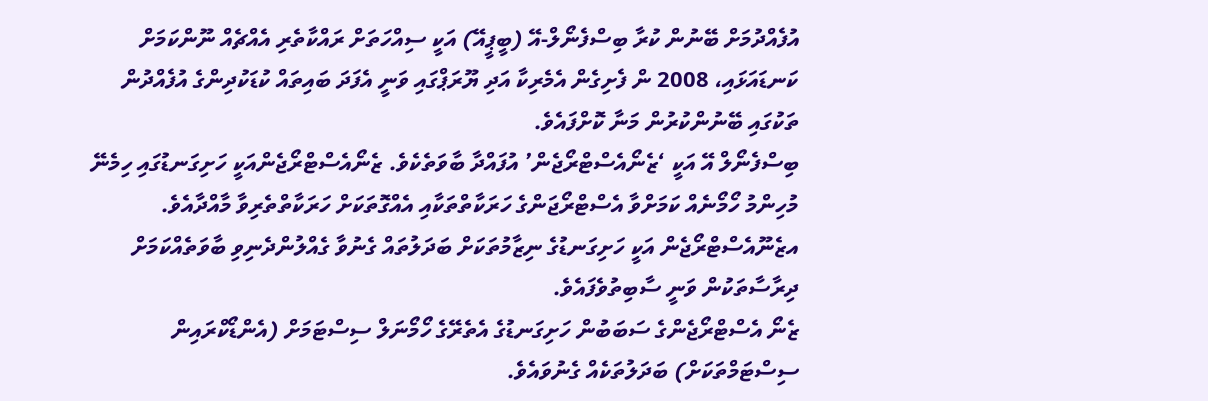އުފެއްދުމަށް ބޭނުން ކުރާ ބިސްފެނޯލް-އޭ (ބީޕީއޭ) އަކީ ސިއްހަތަށް ރައްކާތެރި އެއްޗެއް ނޫންކަމަށް ކަނޑައަޅައި، 2008 ން ފެށިގެން އެމެރިކާ އަދި ޔޫރަޕްގައި ވަނީ އެފަދަ ބައިތައް ކުޑަކުދިންގެ އުފެއްދުން ތަކުގައި ބޭނުންކުރުން މަނާ ކޮށްފައެވެ.
ބިސްފެނޯލް އޭ އަކީ ‘ޒެނޯއެސްޓްރޯޖެން’ އުފައްދާ ބާވަތެކެވެ. ޒެނޯއެސްޓްރޯޖެންއަކީ ހަށިގަނޑުގައި ހިމެނޭ މުހިންމު ހޯމޯނެއް ކަމަށްވާ އެސްޓްރޯޖަންގެ ހަރަކާތްތަކާއި އެއްގޮތަކަށް ހަރަކާތްތެރިވާ މާއްދާއެވެ. އޒެނޫއެސްޓްރޯޖެން އަކީ ހަށިގަނޑުގެ ނިޒާމުތަކަށް ބަދަލުތައް ގެނުވާ ގެއްލުންދެނިވި ބާވަތެއްކަމަށް ދިރާސާތަކުން ވަނީ ސާބިތުވެފައެވެ.
ޒެނޯ އެސްޓްރޯޖެންގެ ސަބަބުން ހަށިގަނޑުގެ އެތެރޭގެ ހޯމޯނަލް ސިސްޓަމަށް (އެންޑޯކްރައިން ސިސްޓަމްތަކަށް) ބަދަލުތަކެއް ގެނުވައެވެ.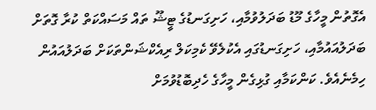އެގޮތުން މީހާގެ މޫޑު ބަދަލުވުމާއި، ހަށިގަނޑުގެ ޓީޝޫ ތައް މަސައްކަތް ކުރާ ގޮތަށް ބަދަލުއައުމާއި، ހަށިގަނޑުގައި އެކުލެވޭ ކެމިކަލް ރިއެކްޝަންތަކަށް ބަދަލުއައުން ހިމެނެއެވެ. ކަންކަމާއި ގުޅިގެން މީހާގެ ހެދިބޮޑުވުމަށް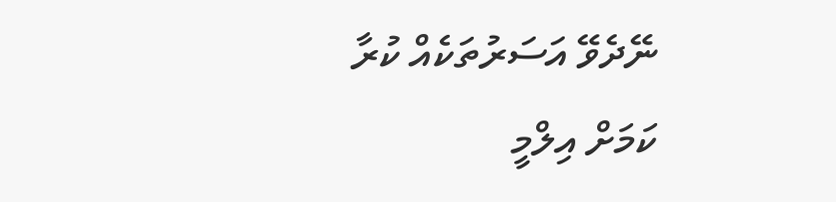ނޭދެވޭ އަސަރުތަކެއް ކުރާ ކަމަށް އިލްމީ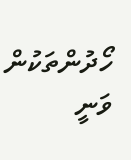ހޯދުންތަކުން ވަނީ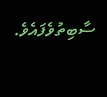ސާބިތުވެފައެވެ.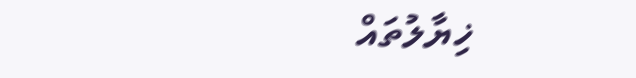ޚިޔާލުތައް